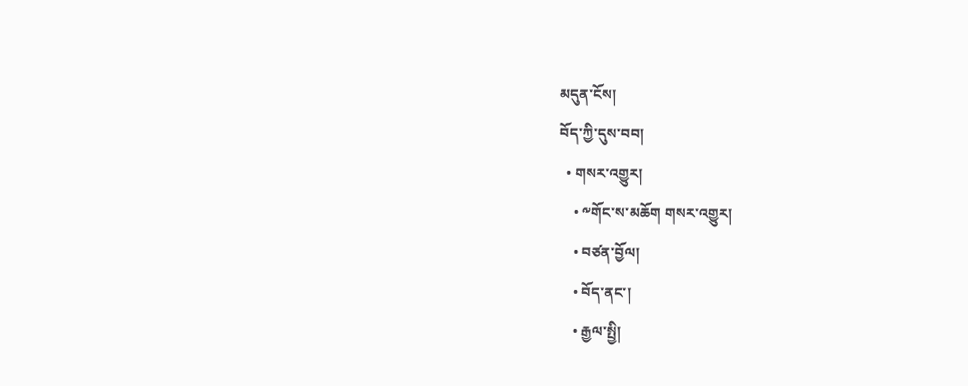མདུན་ངོས།
བོད་ཀྱི་དུས་བབ།
  • གསར་འགྱུར།
    • ༸གོང་ས་མཆོག གསར་འགྱུར།
    • བཙན་བྱོལ།
    • བོད་ནང་།
    • རྒྱལ་སྤྱི།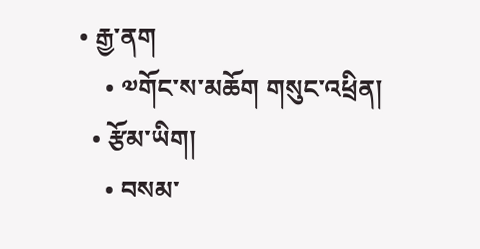• རྒྱ་ནག
    • ༧གོང་ས་མཆོག གསུང་འཕྲིན།
  • རྩོམ་ཡིག།
    • བསམ་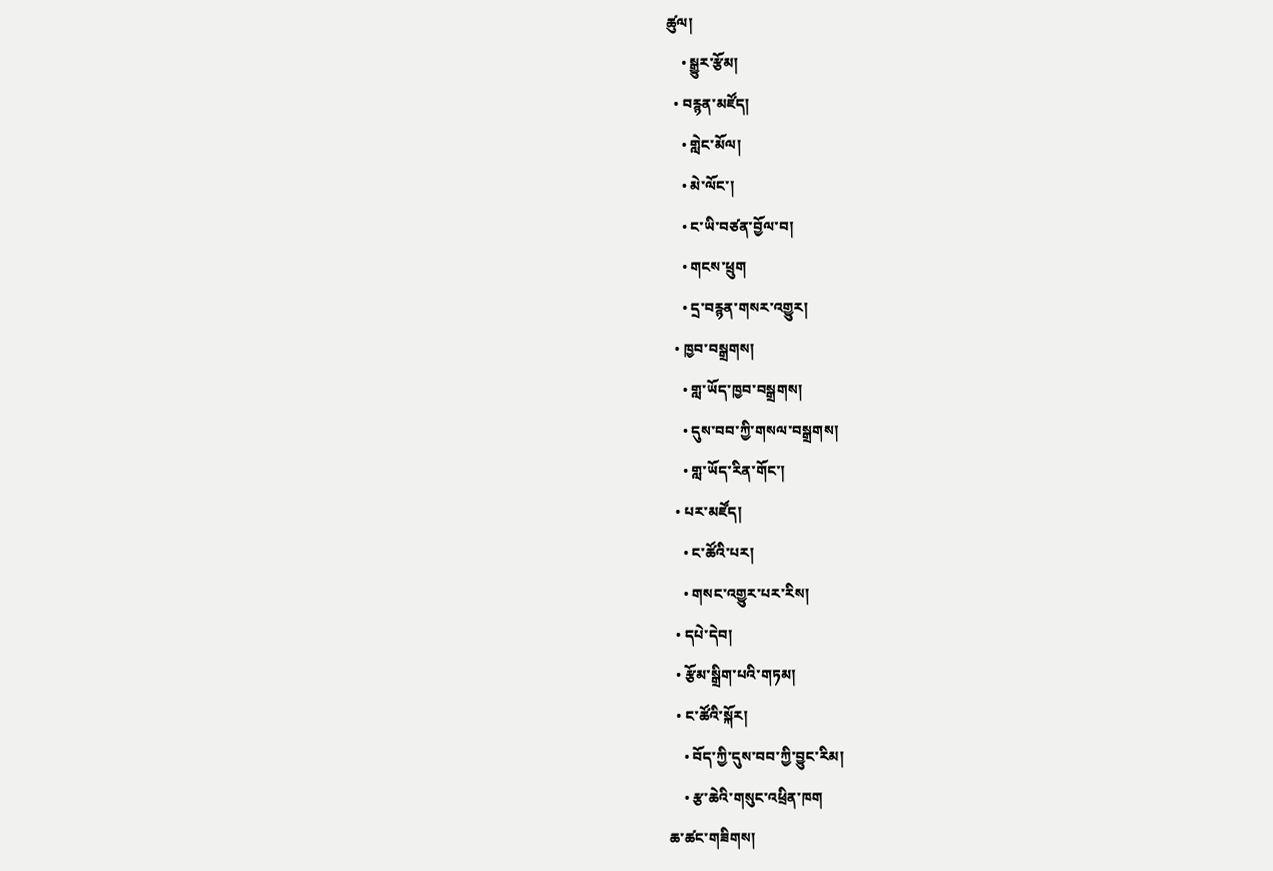ཚུལ།
    • སྒྱུར་རྩོམ།
  • བརྙན་མཛོད།
    • གླེང་མོལ།
    • མེ་ལོང་།
    • ང་ཡི་བཙན་བྱོལ་བ།
    • གངས་ཕྲུག
    • དྲ་བརྙན་གསར་འགྱུར།
  • ཁྱབ་བསྒྲགས།
    • གླ་ཡོད་ཁྱབ་བསྒྲགས།
    • དུས་བབ་ཀྱི་གསལ་བསྒྲགས།
    • གླ་ཡོད་རིན་གོང་།
  • པར་མཛོད།
    • ང་ཚོའི་པར།
    • གསང་འགྱུར་པར་རིས།
  • དཔེ་དེབ།
  • རྩོམ་སྒྲིག་པའི་གཏམ།
  • ང་ཚོའི་སྐོར།
    • བོད་ཀྱི་དུས་བབ་ཀྱི་བྱུང་རིམ།
    • རྩ་ཆེའི་གསུང་འཕྲིན་ཁག
ཆ་ཚང་གཟིགས།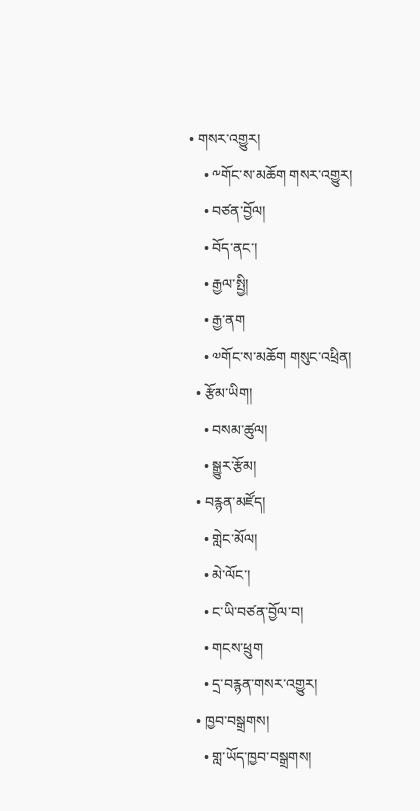• གསར་འགྱུར།
    • ༸གོང་ས་མཆོག གསར་འགྱུར།
    • བཙན་བྱོལ།
    • བོད་ནང་།
    • རྒྱལ་སྤྱི།
    • རྒྱ་ནག
    • ༧གོང་ས་མཆོག གསུང་འཕྲིན།
  • རྩོམ་ཡིག།
    • བསམ་ཚུལ།
    • སྒྱུར་རྩོམ།
  • བརྙན་མཛོད།
    • གླེང་མོལ།
    • མེ་ལོང་།
    • ང་ཡི་བཙན་བྱོལ་བ།
    • གངས་ཕྲུག
    • དྲ་བརྙན་གསར་འགྱུར།
  • ཁྱབ་བསྒྲགས།
    • གླ་ཡོད་ཁྱབ་བསྒྲགས།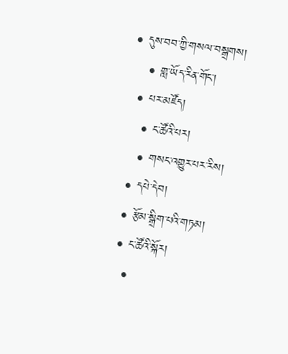• དུས་བབ་ཀྱི་གསལ་བསྒྲགས།
    • གླ་ཡོད་རིན་གོང་།
  • པར་མཛོད།
    • ང་ཚོའི་པར།
    • གསང་འགྱུར་པར་རིས།
  • དཔེ་དེབ།
  • རྩོམ་སྒྲིག་པའི་གཏམ།
  • ང་ཚོའི་སྐོར།
    •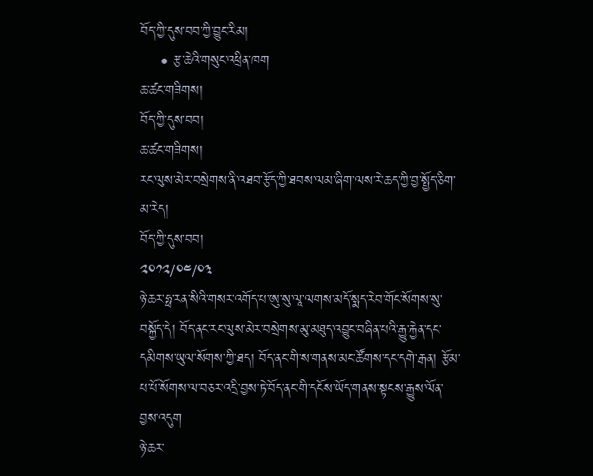བོད་ཀྱི་དུས་བབ་ཀྱི་བྱུང་རིམ།
    • རྩ་ཆེའི་གསུང་འཕྲིན་ཁག
ཆ་ཚང་གཟིགས།
བོད་ཀྱི་དུས་བབ།
ཆ་ཚང་གཟིགས།
རང་ལུས་མེར་བསྲེགས་ནི་འཐབ་རྩོད་ཀྱི་ཐབས་ལམ་ཞིག་ལས་རེ་ཆད་ཀྱི་བྱ་སྤྱོད་ཅིག་མ་རེད།
བོད་ཀྱི་དུས་བབ།
༢༠༡༢/༠༤/༠༣
ཉེ་ཆར་ཧྥ་རན་སིའི་གསར་འགོད་པ་ཨུ་སུ་ལཱ་ལགས་མདོ་སྨད་རེབ་གོང་སོགས་སུ་བསྐྱོད་དེ། བོད་ནང་རང་ལུས་མེར་བསྲེགས་མུ་མཐུད་འབྱུང་བཞིན་པའི་རྒྱུ་རྐྱེན་དང་དམིགས་ཡུལ་སོགས་ཀྱི་ཐད། བོད་ནང་གི་ས་གནས་མང་ཚོགས་དང་དགེ་རྒན། རྩོམ་པ་པོ་སོགས་ལ་བཅར་འདྲི་བྱས་ཏེ་བོད་ནང་གི་དངོས་ཡོད་གནས་སྟངས་རྒྱུས་ལོན་བྱས་འདུག
ཉེ་ཆར་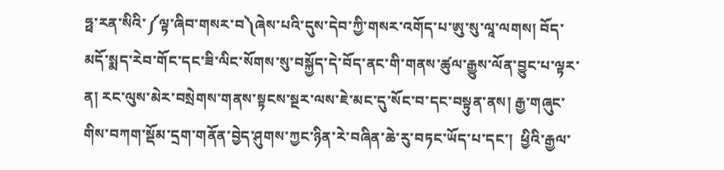ཧྥ་རན་སིའི་༼ལྟ་ཞིབ་གསར་བ༽ཞེས་པའི་དུས་དེབ་ཀྱི་གསར་འགོད་པ་ཨུ་སུ་ལཱ་ལགས། བོད་མདོ་སྨད་རེབ་གོང་དང་ཟི་ལིང་སོགས་སུ་བསྐྱོད་དེ་བོད་ནང་གི་གནས་ཚུལ་རྒྱུས་ལོན་བྱུང་པ་ལྟར་ན། རང་ལུས་མེར་བསྲེགས་གནས་སྟངས་སྔར་ལས་ཇེ་མང་དུ་སོང་བ་དང་བསྟུན་ནས། རྒྱ་གཞུང་གིས་བཀག་སྡོམ་དྲག་གནོན་བྱེད་ཤུགས་ཀྱང་ཉིན་རེ་བཞིན་ཆེ་རུ་བཏང་ཡོད་པ་དང་།  ཕྱིའི་རྒྱལ་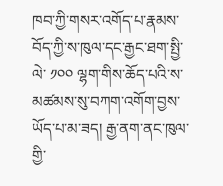ཁབ་ཀྱི་གསར་འགོད་པ་རྣམས་བོད་ཀྱི་ས་ཁུལ་དང་རྒྱང་ཐག་སྤྱི་ལེ་ ༡༠༠ ལྷག་གིས་ཆོད་པའི་ས་མཚམས་སུ་བཀག་འགོག་བྱས་ཡོད་པ་མ་ཟད། རྒྱ་ནག་ནང་ཁུལ་གྱི་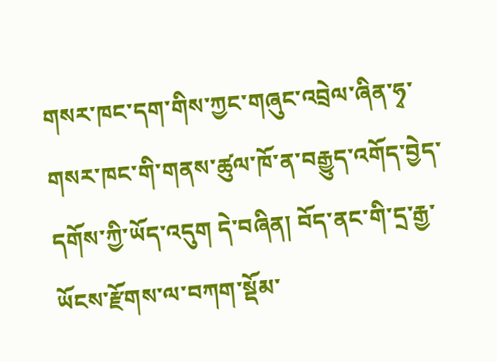གསར་ཁང་དག་གིས་ཀྱང་གཞུང་འབྲེལ་ཞིན་ཧྭ་གསར་ཁང་གི་གནས་ཚུལ་ཁོ་ན་བརྒྱུད་འགོད་བྱེད་དགོས་ཀྱི་ཡོད་འདུག དེ་བཞིན། བོད་ནང་གི་དྲ་རྒྱ་ཡོངས་རྫོགས་ལ་བཀག་སྡོམ་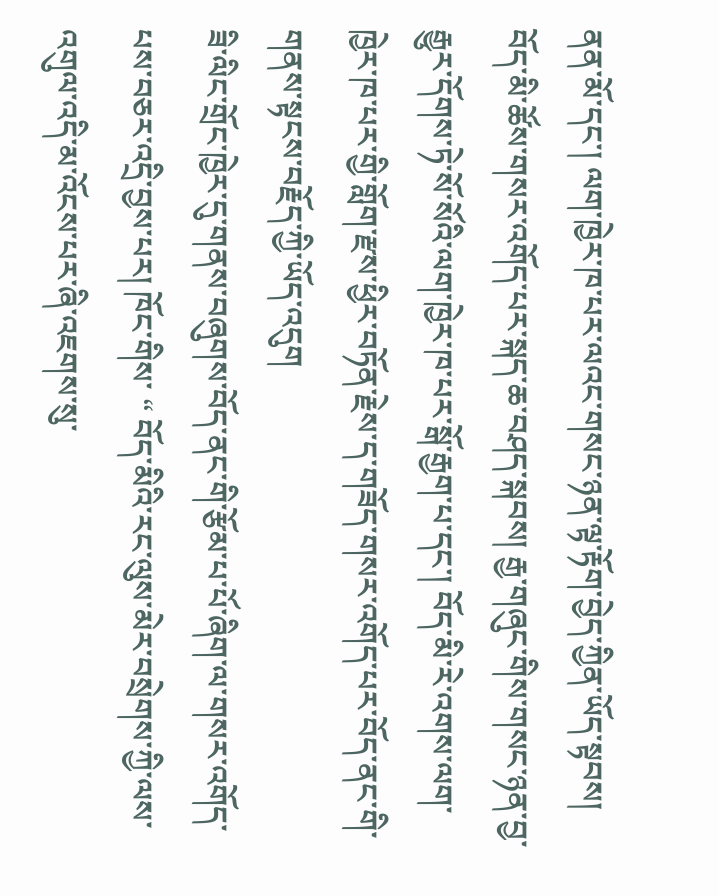ནན་མོ་དང་། ལག་ཁྱེར་ཁ་པར་ལའང་གསང་ཉན་ལྟ་རྟོག་བྱེད་ཀྱིན་ཡོད་སྟབས། བོད་མི་ཚོས་གསར་འགོད་པར་སྐད་ཆ་བཤད་སྐབས། རྒྱ་གཞུང་གིས་གསང་ཉན་བྱ་རྒྱུར་དོགས་ཏེ་སོ་སོའི་ལག་ཁྱེར་ཁ་པར་སྒོ་རྒྱག་པ་དང་། བོད་མི་རེ་འགས་ལག་ཁྱེར་ཁ་པར་གྱི་གློག་རྫས་ཕྱིར་བཏོན་རྗེས་ད་གཟོད་གསར་འགོད་པར་བོད་ནང་གི་གནས་སྟངས་བརྗོད་ཀྱི་ཡོད་འདུག
ཟི་ལིང་གྲོང་ཁྱེར་དུ་གནས་བཞུགས་བོད་ནང་གི་རྩོམ་པ་པོ་ཞིག་ལ་གསར་འགོད་པས་བཅར་འདྲི་བྱས་པར། ཁོང་གིས་ “ བོད་མིའི་རང་ལུས་མེར་བསྲེགས་ཀྱི་ལས་འགུལ་འདི་མ་འོངས་པར་ཞི་འཇགས་སུ་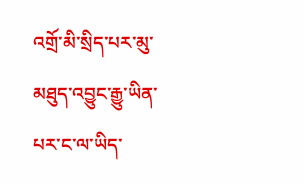འགྲོ་མི་སྲིད་པར་མུ་མཐུད་འབྱུང་རྒྱུ་ཡིན་པར་ང་ལ་ཡིད་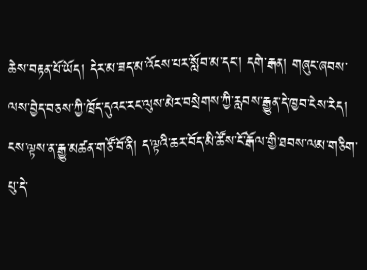ཆེས་བརྟན་པོ་ཡོད། དེར་མ་ཟད་མ་འོངས་པར་སློབ་མ་དང་། དགེ་རྒན། གཞུང་ཞབས་ལས་བྱེད་བཅས་ཀྱི་ཁྲོད་དུའང་རང་ལུས་མེར་བསྲེགས་ཀྱི་རླབས་རྒྱུན་དེ་ཁྱབ་ངེས་རེད། ངས་ལྟས་ན་རྒྱུ་མཚན་གཙོ་བོ་ནི། ད་ལྟའི་ཆར་བོད་མི་ཚོས་ངོ་རྒོལ་གྱི་ཐབས་ལམ་གཅིག་པུ་དེ་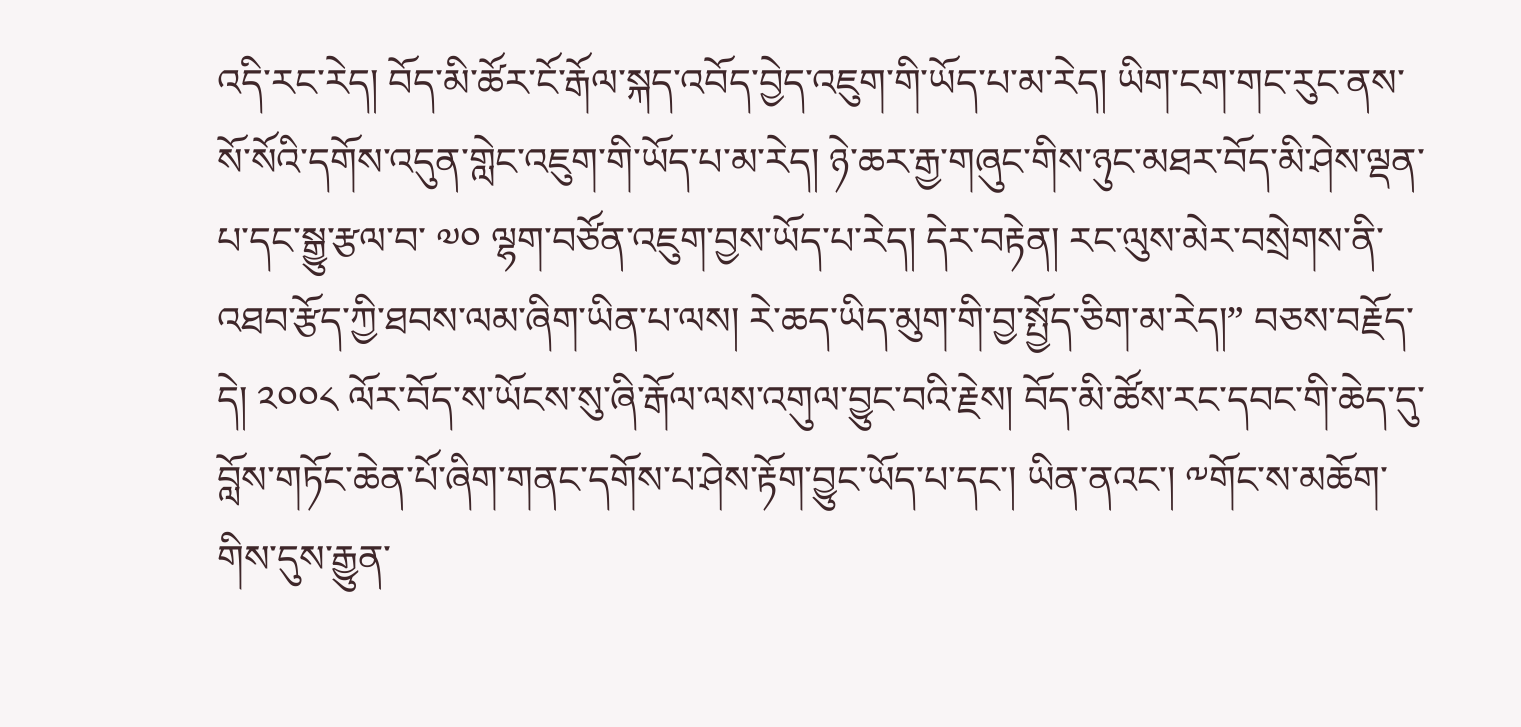འདི་རང་རེད། བོད་མི་ཚོར་ངོ་རྒོལ་སྐད་འབོད་བྱེད་འཇུག་གི་ཡོད་པ་མ་རེད། ཡིག་ངག་གང་རུང་ནས་སོ་སོའི་དགོས་འདུན་གླེང་འཇུག་གི་ཡོད་པ་མ་རེད། ཉེ་ཆར་རྒྱ་གཞུང་གིས་ཉུང་མཐར་བོད་མི་ཤེས་ལྡན་པ་དང་སྒྱུ་རྩལ་བ་ ༧༠ ལྷག་བཙོན་འཇུག་བྱས་ཡོད་པ་རེད། དེར་བརྟེན། རང་ལུས་མེར་བསྲེགས་ནི་འཐབ་རྩོད་ཀྱི་ཐབས་ལམ་ཞིག་ཡིན་པ་ལས། རེ་ཆད་ཡིད་མུག་གི་བྱ་སྤྱོད་ཅིག་མ་རེད།” བཅས་བརྗོད་དེ། ༢༠༠༨ ལོར་བོད་ས་ཡོངས་སུ་ཞི་རྒོལ་ལས་འགུལ་བྱུང་བའི་རྗེས། བོད་མི་ཚོས་རང་དབང་གི་ཆེད་དུ་བློས་གཏོང་ཆེན་པོ་ཞིག་གནང་དགོས་པ་ཤེས་རྟོག་བྱུང་ཡོད་པ་དང་། ཡིན་ནའང་། ༸གོང་ས་མཆོག་གིས་དུས་རྒྱུན་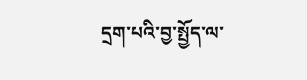དྲག་པའི་བྱ་སྤྱོད་ལ་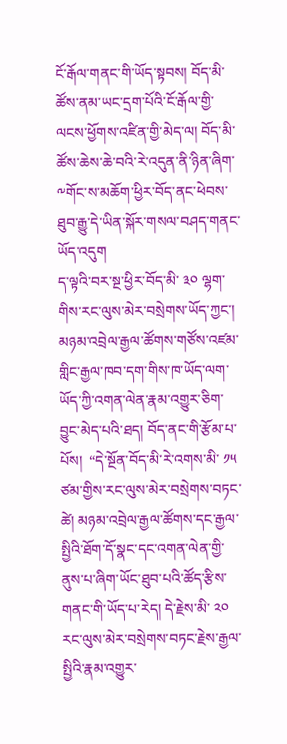ངོ་རྒོལ་གནང་གི་ཡོད་སྟབས། བོད་མི་ཚོས་ནམ་ཡང་དྲག་པོའི་ངོ་རྒོལ་གྱི་ལངས་ཕྱོགས་འཛིན་གྱི་མེད་ལ། བོད་མི་ཚོས་ཆེས་ཆེ་བའི་རེ་འདུན་ནི་ཉིན་ཞིག་༸གོང་ས་མཆོག་ཕྱིར་བོད་ནང་ཕེབས་ཐུབ་རྒྱུ་དེ་ཡིན་སྐོར་གསལ་བཤད་གནང་ཡོད་འདུག
ད་ལྟའི་བར་སྔ་ཕྱིར་བོད་མི་ ༣༠ ལྷག་གིས་རང་ལུས་མེར་བསྲེགས་ཡོད་ཀྱང་། མཉམ་འབྲེལ་རྒྱལ་ཚོགས་གཙོས་འཛམ་གླིང་རྒྱལ་ཁབ་དག་གིས་ཁ་ཡོད་ལག་ཡོད་ཀྱི་འགན་ལེན་རྣམ་འགྱུར་ཅིག་བྱུང་མེད་པའི་ཐད། བོད་ནང་གི་རྩོམ་པ་པོས།  “དེ་སྔོན་བོད་མི་རེ་འགས་མི་ ༡༥ ཙམ་གྱིས་རང་ལུས་མེར་བསྲེགས་བཏང་ཚེ། མཉམ་འབྲེལ་རྒྱལ་ཚོགས་དང་རྒྱལ་སྤྱིའི་ཐོག་དོ་སྣང་དང་འགན་ལེན་གྱི་ནུས་པ་ཞིག་ཡོང་ཐུབ་པའི་ཚོད་རྩིས་གནང་གི་ཡོད་པ་རེད། དེ་རྗེས་མི་ ༢༠ རང་ལུས་མེར་བསྲེགས་བཏང་རྗེས་རྒྱལ་སྤྱིའི་རྣམ་འགྱུར་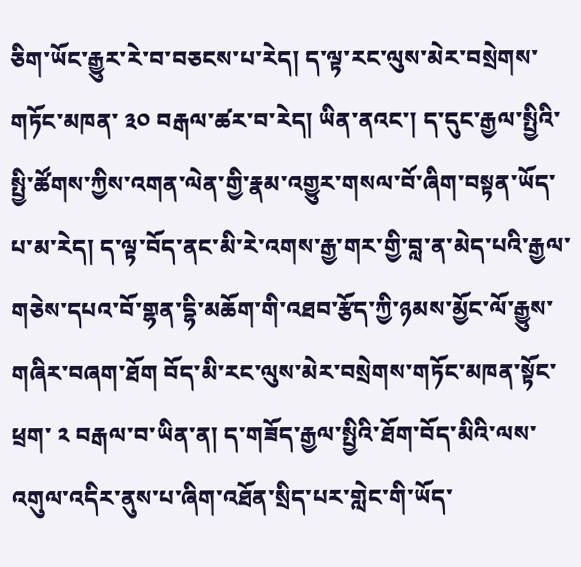ཅིག་ཡོང་རྒྱུར་རེ་བ་བཅངས་པ་རེད། ད་ལྟ་རང་ལུས་མེར་བསྲེགས་གཏོང་མཁན་ ༣༠ བརྒལ་ཚར་བ་རེད། ཡིན་ནའང་། ད་དུང་རྒྱལ་སྤྱིའི་སྤྱི་ཚོགས་ཀྱིས་འགན་ལེན་གྱི་རྣམ་འགྱུར་གསལ་བོ་ཞིག་བསྟན་ཡོད་པ་མ་རེད། ད་ལྟ་བོད་ནང་མི་རེ་འགས་རྒྱ་གར་གྱི་བླ་ན་མེད་པའི་རྒྱལ་གཅེས་དཔའ་བོ་གྷན་དྷི་མཆོག་གི་འཐབ་རྩོད་ཀྱི་ཉམས་མྱོང་ལོ་རྒྱུས་གཞིར་བཞག་ཐོག བོད་མི་རང་ལུས་མེར་བསྲེགས་གཏོང་མཁན་སྟོང་ཕྲག་ ༢ བརྒལ་བ་ཡིན་ན། ད་གཟོད་རྒྱལ་སྤྱིའི་ཐོག་བོད་མིའི་ལས་འགུལ་འདིར་ནུས་པ་ཞིག་འཐོན་སྲིད་པར་གླེང་གི་ཡོད་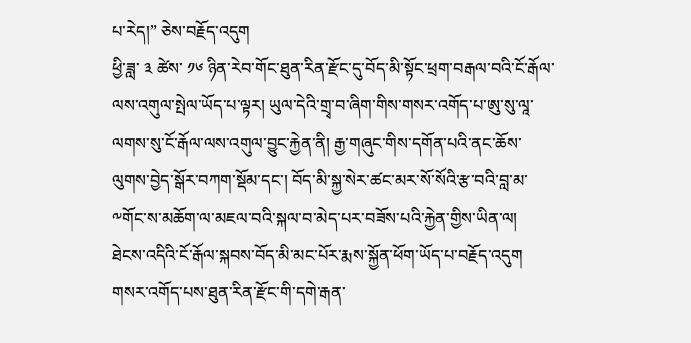པ་རེད།” ཅེས་བརྗོད་འདུག
ཕྱི་ཟླ་ ༣ ཚེས་ ༡༦ ཉིན་རེབ་གོང་ཐུན་རིན་རྫོང་དུ་བོད་མི་སྟོང་ཕྲག་བརྒལ་བའི་ངོ་རྒོལ་ལས་འགུལ་སྤེལ་ཡོད་པ་ལྟར། ཡུལ་དེའི་གྲྭ་བ་ཞིག་གིས་གསར་འགོད་པ་ཨུ་སུ་ལཱ་ལགས་སུ་ངོ་རྒོལ་ལས་འགུལ་བྱུང་རྐྱེན་ནི། རྒྱ་གཞུང་གིས་དགོན་པའི་ནང་ཆོས་ལུགས་བྱེད་སྒོར་བཀག་སྡོམ་དང་། བོད་མི་སྐྱ་སེར་ཚང་མར་སོ་སོའི་རྩ་བའི་བླ་མ་༸གོང་ས་མཆོག་ལ་མཇལ་བའི་སྐལ་བ་མེད་པར་བཟོས་པའི་རྐྱེན་གྱིས་ཡིན་ལ། ཐེངས་འདིའི་ངོ་རྒོལ་སྐབས་བོད་མི་མང་པོར་རྨས་སྐྱོན་ཕོག་ཡོད་པ་བརྗོད་འདུག གསར་འགོད་པས་ཐུན་རིན་རྫོང་གི་དགེ་རྒན་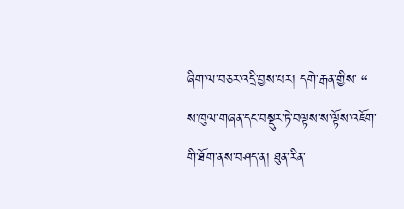ཞིག་ལ་བཅར་འདྲི་བྱས་པར། དགེ་རྒན་གྱིས་ “ ས་ཁུལ་གཞན་དང་བསྡུར་ཏེ་བལྟས་ས་ལྟོས་འཇོག་གི་ཐོག་ནས་བཤད་ན། ཐུན་རིན་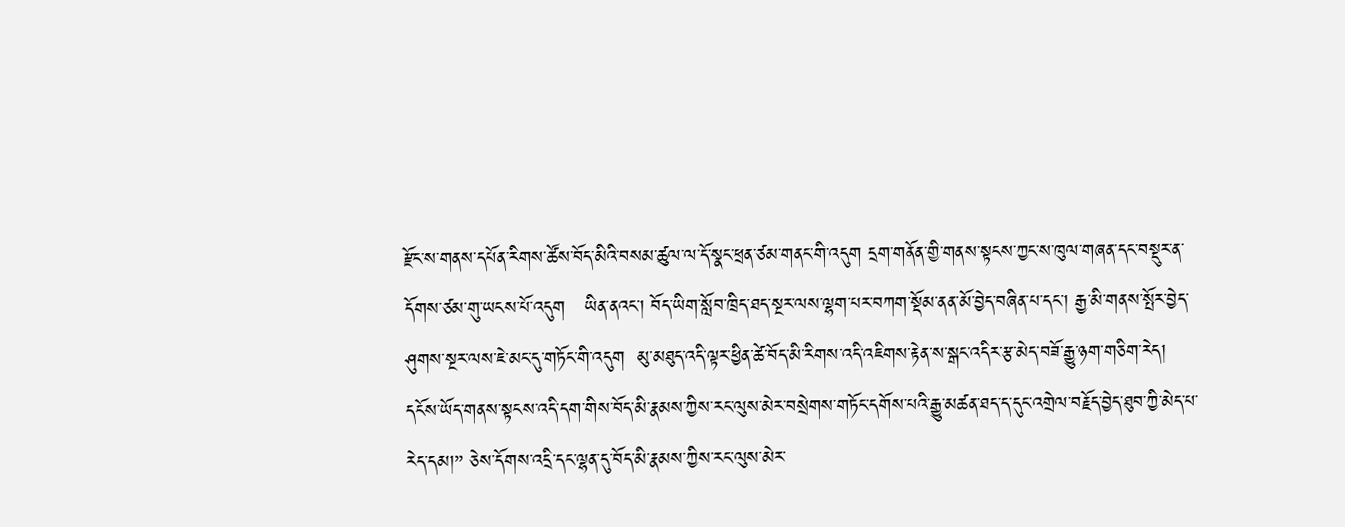རྫོང་ས་གནས་དཔོན་རིགས་ཚོས་བོད་མིའི་བསམ་ཚུལ་ལ་དོ་སྣང་ཕྲན་ཙམ་གནང་གི་འདུག དྲག་གནོན་གྱི་གནས་སྟངས་ཀྱང་ས་ཁུལ་གཞན་དང་བསྡུར་ན་དོགས་ཙམ་གུ་ཡངས་པོ་འདུག   ཡིན་ནའང་། བོད་ཡིག་སློབ་ཁྲིད་ཐད་སྔར་ལས་ལྷག་པར་བཀག་སྡོམ་ནན་མོ་བྱེད་བཞིན་པ་དང་། རྒྱ་མི་གནས་སྤོར་བྱེད་ཤུགས་སྔར་ལས་ཇེ་མང་དུ་གཏོང་གི་འདུག  མུ་མཐུད་འདི་ལྟར་ཕྱིན་ཚེ་བོད་མི་རིགས་འདི་འཇིགས་རྟེན་ས་སྒང་འདིར་རྩ་མེད་བཟོ་རྒྱུ་ཉག་གཅིག་རེད། དངོས་ཡོད་གནས་སྟངས་འདི་དག་གིས་བོད་མི་རྣམས་ཀྱིས་རང་ལུས་མེར་བསྲེགས་གཏོང་དགོས་པའི་རྒྱུ་མཚན་ཐད་ད་དུང་འགྲེལ་བརྗོད་བྱེད་ཐུབ་ཀྱི་མེད་པ་རེད་དམ།” ཅེས་དོགས་འདྲི་དང་ལྷན་དུ་བོད་མི་རྣམས་ཀྱིས་རང་ལུས་མེར་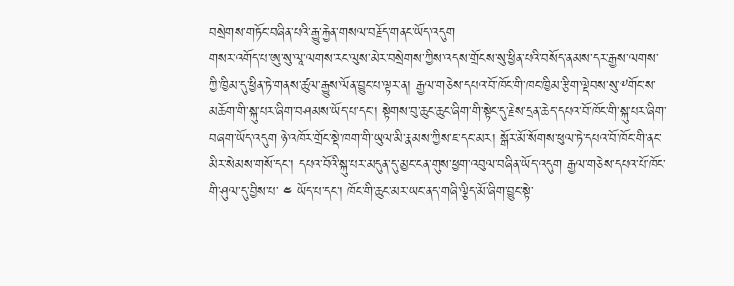བསྲེགས་གཏོང་བཞིན་པའི་རྒྱུ་རྐྱེན་གསལ་བརྗོད་གནང་ཡོད་འདུག
གསར་འགོད་པ་ཨུ་སུ་ལཱ་ལགས་རང་ལུས་མེར་བསྲེགས་ཀྱིས་འདས་གྲོངས་སུ་ཕྱིན་པའི་བསོད་ནམས་དར་རྒྱས་ལགས་ཀྱི་ཁྱིམ་དུ་ཕྱིན་ཏེ་གནས་ཚུལ་རྒྱུས་ལོན་བྱུང་པ་ལྟར་ན། རྒྱལ་གཅེས་དཔའ་བོ་ཁོང་གི་ཁང་ཁྱིམ་རྩིག་ལྡེབས་སུ་༸གོང་ས་མཆོག་གི་སྐུ་པར་ཞིག་བཤམས་ཡོད་པ་དང་། སྟེགས་བུ་ཆུང་ཆུང་ཞིག་གི་སྟེང་དུ་རྗེས་དྲན་ཆེད་དཔའ་བོ་ཁོང་གི་སྐུ་པར་ཞིག་བཞག་ཡོད་འདུག ཉེ་འཁོར་གྲོང་སྡེ་ཁག་གི་ཡུལ་མི་རྣམས་ཀྱིས་ཇ་དང་མར། སྒོར་མོ་སོགས་ཕུལ་ཏེ་དཔའ་བོ་ཁོང་གི་ནང་མིར་སེམས་གསོ་དང་། དཔའ་བོའི་སྐུ་པར་མདུན་དུ་མྱང་ངན་གུས་ཕྱག་འབུལ་བཞིན་ཡོད་འདུག རྒྱལ་གཅེས་དཔའ་པོ་ཁོང་གི་ཤུལ་དུ་བྱིས་པ་ ༤ ཡོད་པ་དང་། ཁོང་གི་ཆུང་མར་ཡང་ནད་གཞི་ལྕིད་མོ་ཞིག་བྱུང་སྟེ་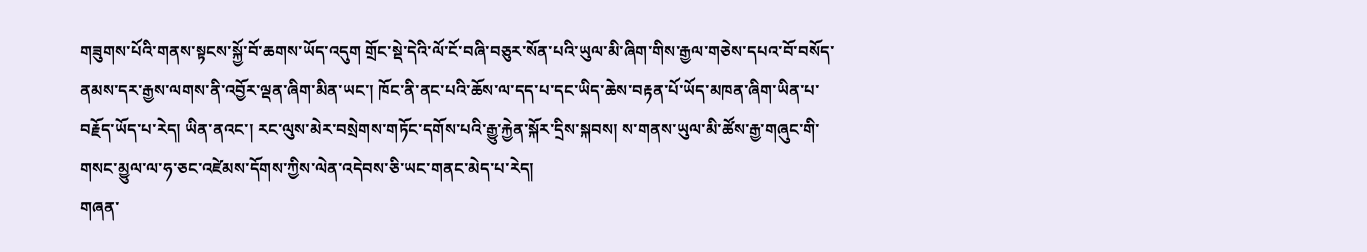གཟུགས་པོའི་གནས་སྟངས་སྐྱོ་བོ་ཆགས་ཡོད་འདུག གྲོང་སྡེ་དེའི་ལོ་ངོ་བཞི་བཅུར་སོན་པའི་ཡུལ་མི་ཞིག་གིས་རྒྱལ་གཅེས་དཔའ་བོ་བསོད་ནམས་དར་རྒྱས་ལགས་ནི་འབྱོར་ལྡན་ཞིག་མིན་ཡང་། ཁོང་ནི་ནང་པའི་ཆོས་ལ་དད་པ་དང་ཡིད་ཆེས་བརྟན་པོ་ཡོད་མཁན་ཞིག་ཡིན་པ་བརྗོད་ཡོད་པ་རེད། ཡིན་ནའང་། རང་ལུས་མེར་བསྲེགས་གཏོང་དགོས་པའི་རྒྱུ་རྐྱེན་སྐོར་དྲིས་སྐབས། ས་གནས་ཡུལ་མི་ཚོས་རྒྱ་གཞུང་གི་གསང་མྱུལ་ལ་ཧ་ཅང་འཛེམས་དོགས་ཀྱིས་ལེན་འདེབས་ཅི་ཡང་གནང་མེད་པ་རེད།
གཞན་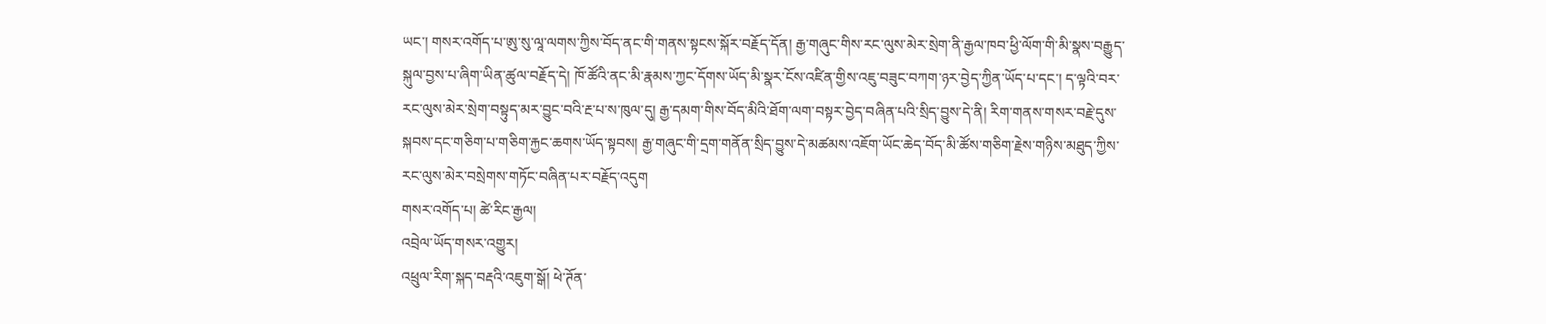ཡང་། གསར་འགོད་པ་ཨུ་སུ་ལཱ་ལགས་ཀྱིས་བོད་ནང་གི་གནས་སྟངས་སྐོར་བརྗོད་དོན། རྒྱ་གཞུང་གིས་རང་ལུས་མེར་སྲེག་ནི་རྒྱལ་ཁབ་ཕྱི་ལོག་གི་མི་སྣས་བརྒྱུད་སྐུལ་བྱས་པ་ཞིག་ཡིན་ཚུལ་བརྗོད་དེ། ཁོ་ཚོའི་ནང་མི་རྣམས་ཀྱང་དོགས་ཡོད་མི་སྣར་ངོས་འཛིན་གྱིས་འཇུ་བཟུང་བཀག་ཉར་བྱེད་ཀྱིན་ཡོད་པ་དང་། ད་ལྟའི་བར་རང་ལུས་མེར་སྲེག་བསྟུད་མར་བྱུང་བའི་རྔ་པ་ས་ཁུལ་དུ། རྒྱ་དམག་གིས་བོད་མིའི་ཐོག་ལག་བསྟར་བྱེད་བཞིན་པའི་སྲིད་བྱུས་དེ་ནི། རིག་གནས་གསར་བརྗེ་དུས་སྐབས་དང་གཅིག་པ་གཅིག་རྐྱང་ཆགས་ཡོད་སྟབས། རྒྱ་གཞུང་གི་དྲག་གནོན་སྲིད་བྱུས་དེ་མཚམས་འཇོག་ཡོང་ཆེད་བོད་མི་ཚོས་གཅིག་རྗེས་གཉིས་མཐུད་ཀྱིས་རང་ལུས་མེར་བསྲེགས་གཏོང་བཞིན་པར་བརྗོད་འདུག
གསར་འགོད་པ། ཚེ་རིང་རྒྱལ།
འབྲེལ་ཡོད་གསར་འགྱུར།
འཕྲུལ་རིག་སྐད་བརྡའི་འཇུག་སྒོ། ཕེ་ཊོན་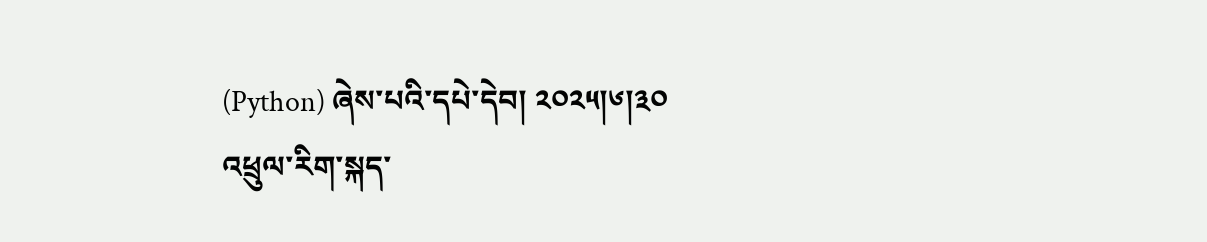(Python) ཞེས་པའི་དཔེ་དེབ། ༢༠༢༥།༦།༣༠
འཕྲུལ་རིག་སྐད་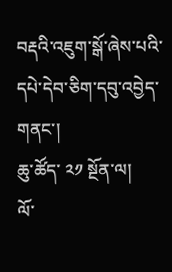བརྡའི་འཇུག་སྒོ་ཞེས་པའི་དཔེ་དེབ་ཅིག་དབུ་འབྱེད་གནང་།
ཆུ་ཚོད་ ༢༡ སྔོན་ལ།
ལོ་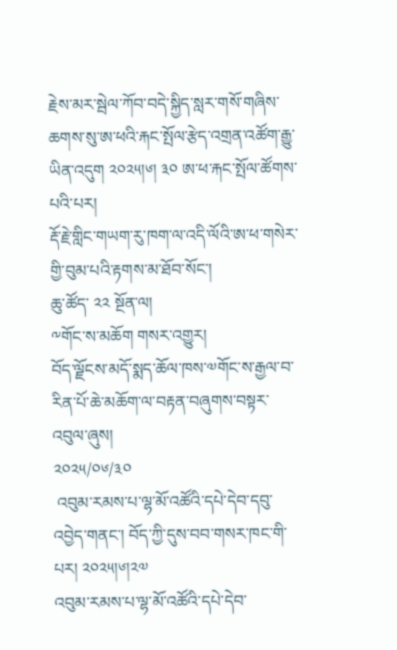རྗེས་མར་སྦེལ་ཀོབ་བདེ་སྐྱིད་སླར་གསོ་གཞིས་ཆགས་སུ་ཨ་ཕའི་རྐང་སྤོལ་རྩེད་འགྲན་འཚོག་རྒྱུ་ཡིན་འདུག ༢༠༢༥།༦། ༣༠ ཨ་ཕ་རྐང་སྤོལ་ཚོགས་པའི་པར།
རྡོ་རྗེ་གླིང་གཡག་རུ་ཁག་ལ་འདི་ལོའི་ཨ་ཕ་གསེར་གྱི་བུམ་པའི་རྟགས་མ་ཐོབ་སོང་།
ཆུ་ཚོད་ ༢༢ སྔོན་ལ།
༸གོང་ས་མཆོག གསར་འགྱུར།
བོད་ལྗོངས་མདོ་སྨད་ཆོལ་ཁས་༧གོང་ས་རྒྱལ་བ་རིན་པོ་ཆེ་མཆོག་ལ་བརྟན་བཞུགས་བསྟར་འབུལ་ཞུས།
༢༠༢༥/༠༦/༣༠
 འབུམ་རམས་པ་ལྷ་མོ་འཚོའི་དཔེ་དེབ་དབུ་འབྱེད་གནང་། བོད་ཀྱི་དུས་བབ་གསར་ཁང་གི་པར། ༢༠༢༥།༦།༢༧
འབུམ་རམས་པ་ལྷ་མོ་འཚོའི་དཔེ་དེབ་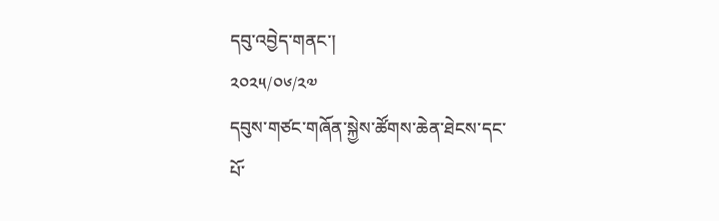དབུ་འབྱེད་གནང་།
༢༠༢༥/༠༦/༢༧
དབུས་གཙང་གཞོན་སྐྱེས་ཚོགས་ཆེན་ཐེངས་དང་པོ་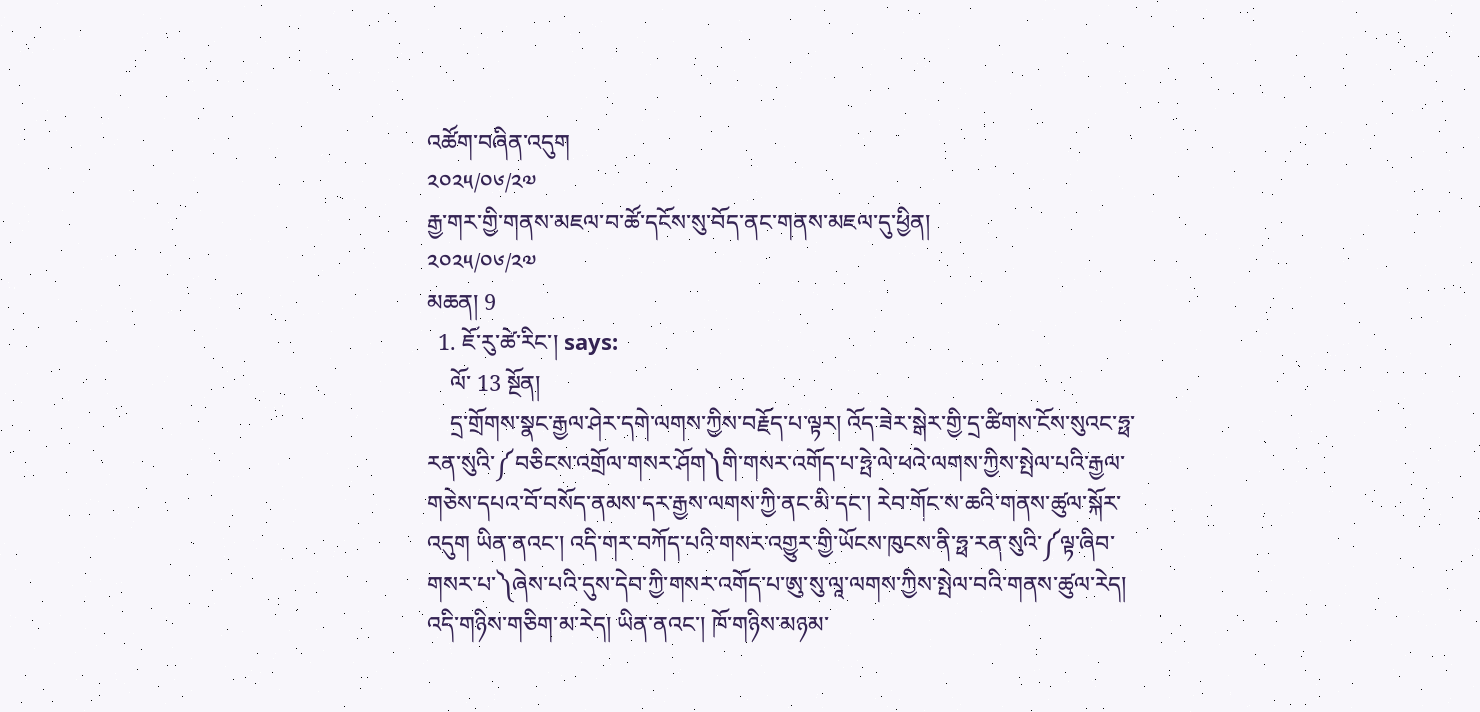འཚོག་བཞིན་འདུག
༢༠༢༥/༠༦/༢༧
རྒྱ་གར་གྱི་གནས་མཇལ་བ་ཚོ་དངོས་སུ་བོད་ནང་གནས་མཇལ་དུ་ཕྱིན།
༢༠༢༥/༠༦/༢༧
མཆན། 9
  1. ཇོ་རུ་ཚེ་རིང་། says:
    ལོ་ 13 སྔོན།
    དྲ་གྲོགས་སྣང་རྒྱལ་ཤེར་དགེ་ལགས་ཀྱིས་བརྗོད་པ་ལྟར། འོད་ཟེར་སྒེར་གྱི་དྲ་ཚིགས་ངོས་སུའང་ཧྥ་རན་སུའི་༼བཅིངས་འགྲོལ་གསར་ཤོག༽གི་གསར་འགོད་པ་ཧྤེ་ལེ་ཕའེ་ལགས་ཀྱིས་སྤེལ་པའི་རྒྱལ་གཅེས་དཔའ་བོ་བསོད་ནམས་དར་རྒྱས་ལགས་ཀྱི་ནང་མི་དང་། རེབ་གོང་ས་ཆའི་གནས་ཚུལ་སྐོར་འདུག ཡིན་ནའང་། འདི་གར་བཀོད་པའི་གསར་འགྱུར་གྱི་ཡོངས་ཁུངས་ནི་ཧྥ་རན་སུའི་༼ལྟ་ཞིབ་གསར་པ་༽ཞེས་པའི་དུས་དེབ་ཀྱི་གསར་འགོད་པ་ཨུ་སུ་ལཱ་ལགས་ཀྱིས་སྤེལ་བའི་གནས་ཚུལ་རེད། འདི་གཉིས་གཅིག་མ་རེད། ཡིན་ནའང་། ཁོ་གཉིས་མཉམ་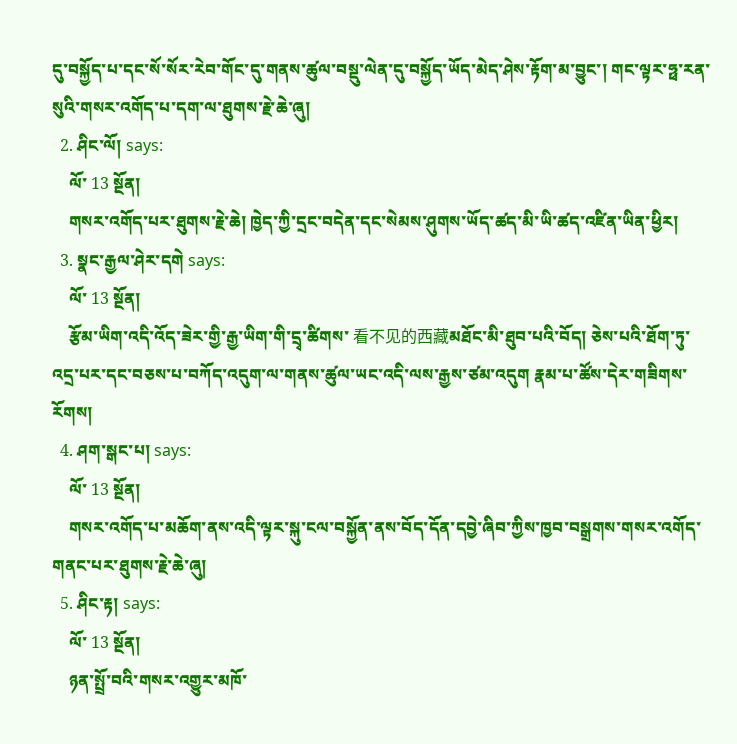དུ་བསྐྱོད་པ་དང་སོ་སོར་རེབ་གོང་དུ་གནས་ཚུལ་བསྡུ་ལེན་དུ་བསྐྱོད་ཡོད་མེད་ཤེས་རྟོག་མ་བྱུང་། གང་ལྟར་ཧྥ་རན་སུའི་གསར་འགོད་པ་དག་ལ་ཐུགས་རྗེ་ཆེ་ཞུ།
  2. ཤིང་ལོ། says:
    ལོ་ 13 སྔོན།
    གསར་འགོད་པར་ཐུགས་རྗེ་ཆེ། ཁྱེད་ཀྱི་དྲང་བདེན་དང་སེམས་ཤུགས་ཡོད་ཚད་མི་ཡི་ཚད་འཛིན་ཡིན་ཕྱིར།
  3. སྣང་རྒྱལ་ཤེར་དགེ says:
    ལོ་ 13 སྔོན།
    རྩོམ་ཡིག་འདི་འོད་ཟེར་གྱི་རྒྱ་ཡིག་གི་དྲྭ་ཚིགས་ 看不见的西藏མཐོང་མི་ཐུབ་པའི་བོད། ཅེས་པའི་ཐོག་ཏུ་འདྲ་པར་དང་བཅས་པ་བཀོད་འདུག་ལ་གནས་ཚུལ་ཡང་འདི་ལས་རྒྱས་ཙམ་འདུག རྣམ་པ་ཚོས་དེར་གཟིགས་རོགས།
  4. ཤག་སྒང་པ། says:
    ལོ་ 13 སྔོན།
    གསར་འགོད་པ་མཆོག་ནས་འདི་ལྟར་སྐུ་ངལ་བསྐྱོན་ནས་བོད་དོན་དབྱེ་ཞིབ་ཀྱིས་ཁྱབ་བསྒྲགས་གསར་འགོད་གནང་པར་ཐུགས་རྗེ་ཆེ་ཞུ།
  5. ཤིང་རྟ། says:
    ལོ་ 13 སྔོན།
    ཉན་སྤྲོ་བའི་གསར་འགྱུར་མཁོ་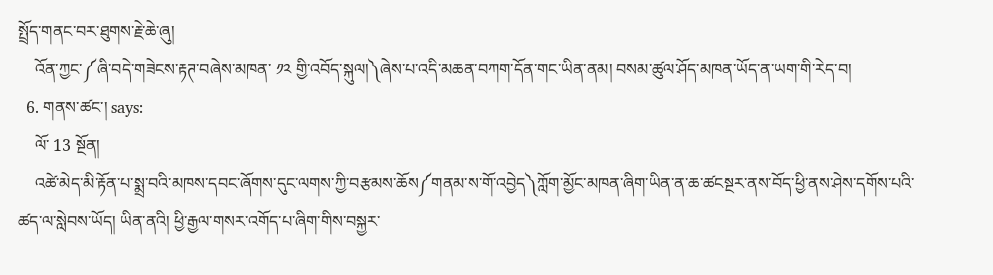སྤྲོད་གནང་བར་ཐུགས་རྗེ་ཆེ་ཞུ།
    འོན་ཀྱང་༼ཞི་བདེ་གཟེངས་རྟཊ་བཞེས་མཁན་ ༡༢ གྱི་འབོད་སྐུལ།༽ཞེས་པ་འདི་མཆན་བཀག་དོན་གང་ཡིན་ནམ། བསམ་ཚུལ་ཤོད་མཁན་ཡོད་ན་ཡག་གི་རེད་བ།
  6. གནས་ཚང་། says:
    ལོ་ 13 སྔོན།
    འཚེ་མེད་མི་རྟོན་པ་སྨྲ་བའི་མཁས་དབང་ཞོགས་དུང་ལགས་ཀྱི་བརྩམས་ཆོས༼གནམ་ས་གོ་འབྱེད༽ཀློག་མྱོང་མཁན་ཞིག་ཡིན་ན་ཆ་ཚངསྔར་ནས་བོད་ཕྱི་ནས་ཤེས་དགོས་པའི་ཚད་ལ་སླེབས་ཡོད། ཡིན་ནའི། ཕྱི་རྒྱལ་གསར་འགོད་པ་ཞིག་གིས་བསྐྱར་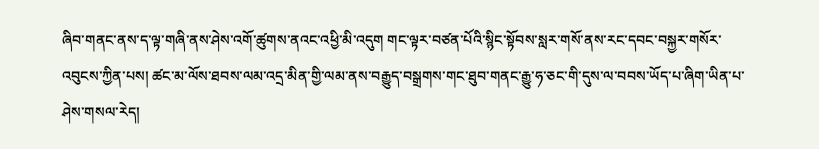ཞིབ་གནང་ནས་ད་ལྟ་གཞི་ནས་ཤེས་འགོ་ཚུགས་ནའང་འཕྱི་མི་འདུག གང་ལྟར་བཙན་པོའི་སྙིང་སྟོབས་སླར་གསོ་ནས་རང་དབང་བསྐྱར་གསོར་འབུངས་ཀྱིན་པས། ཚང་མ་ལོས་ཐབས་ལམ་འདྲ་མིན་གྱི་ལམ་ནས་བརྒྱུད་བསྒྲགས་གང་ཐུབ་གནང་རྒྱུ་ཧ་ཅང་གི་དུས་ལ་བབས་ཡོད་པ་ཞིག་ཡིན་པ་ཤེས་གསལ་རེད།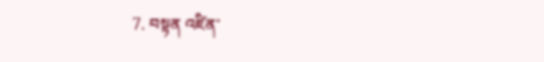7. བསྟན འཛིན་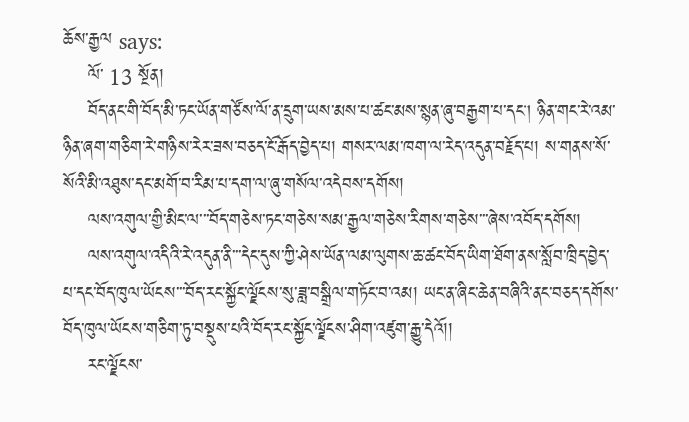ཆོས་རྒྱལ says:
    ལོ་ 13 སྔོན།
    བོད་ནང་གི་བོད་མི་ཏང་ཡོན་གཙོས་ལོ་ན་དྲུག་ཡས་མས་པ་ཚང་མས་སྙན་ཞུ་བརྒྱག་པ་དང། ཉིན་གང་རེ་འམ་ཉིན་ཞག་གཅིག་རེ་གཉིས་རེར་ཟས་བཅད་ངོ་རྒོད་བྱེད་པ། གསར་ལམ་ཁག་ལ་རེད་འདུན་བརྗོད་པ། ས་གནས་སོ་སོའི་མི་འཐུས་དང་མགོ་བ་རིམ་པ་དག་ལ་ཞུ་གསོལ་འདེབས་དགོས།
    ལས་འགུལ་གྱི་མིང་ལ་་་བོད་གཅེས་ཏང་གཅེས་སམ་རྒྱལ་གཅེས་རིགས་གཅེས་་་ཞེས་འབོད་དགོས།
    ལས་འགུལ་འདིའི་རེ་འདུན་ནི་་་དེང་དུས་ཀྱི་ཤེས་ཡོན་ལམ་ལུགས་ཆ་ཚང་བོད་ཡིག་ཐོག་ནས་སློབ་ཁྲིད་བྱེད་པ་དང་བོད་ཁུལ་ཡོངས་་་བོད་རང་སྐྱོང་ལྗོངས་སུ་ཟླ་བསྒྲིལ་གཏོང་བ་འམ། ཡང་ན་ཞིང་ཆེན་བཞིའི་ནང་བཅད་དགོས་བོད་ཁུལ་ཡོངས་གཅིག་ཏུ་བསྡུས་པའི་བོད་རང་སྐྱོང་ལྗོངས་ཤིག་འཛུག་རྒྱུ་དེའོ།།
    རང་ལྗོངས་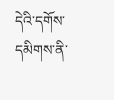དེའི་དགོས་དམིགས་ནི་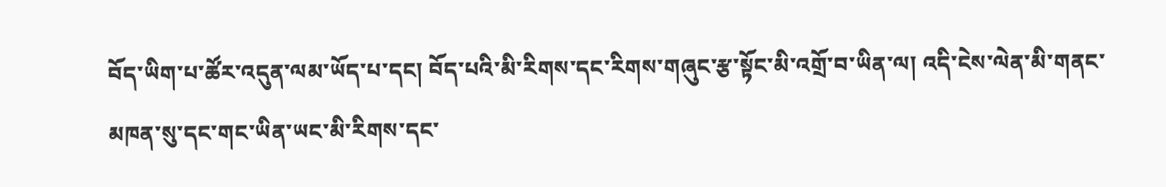བོད་ཡིག་པ་ཚོར་འདུན་ལམ་ཡོད་པ་དང། བོད་པའི་མི་རིགས་དང་རིགས་གཞུང་རྩ་སྟོང་མི་འགྲོ་བ་ཡིན་ལ། འདི་ངེས་ལེན་མི་གནང་མཁན་སུ་དང་གང་ཡིན་ཡང་མི་རིགས་དང་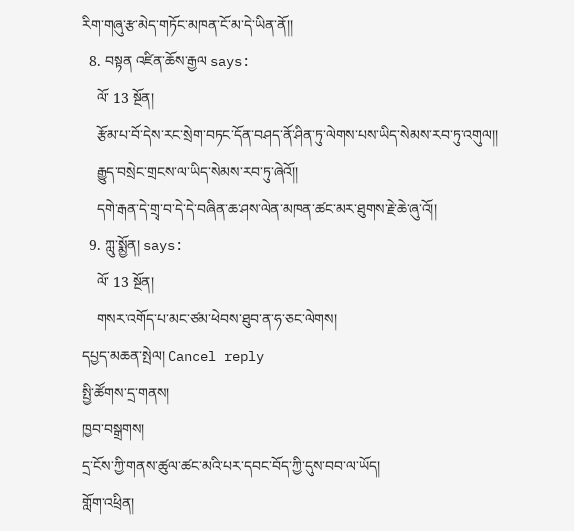རིག་གཞུ་རྩ་མེད་གཏོང་མཁན་ངོ་མ་དེ་ཡིན་ནོ།།
  8. བསྟན འཛིན་ཆོས་རྒྱལ says:
    ལོ་ 13 སྔོན།
    རྩོམ་པ་བོ་དེས་རང་སྲེག་བཏང་དོན་བཤད་ནོ་ཤིན་ཏུ་ལེགས་པས་ཡིད་སེམས་རབ་ཏུ་འགུལ།།
    རྒྱུད་བསྲེང་གྲངས་ལ་ཡིད་སེམས་རབ་ཏུ་ཞེའོ།།
    དགེ་རྒན་དེ་གྲྭ་བ་དེ་དེ་བཞིན་ཆ་ཤས་ལེན་མཁན་ཚང་མར་ཐུགས་རྗེ་ཆེ་ཞུ་འོ།།
  9. ཀླུ་སྨྱོན། says:
    ལོ་ 13 སྔོན།
    གསར་འགོད་པ་མང་ཙམ་ཕེབས་ཐུབ་ན་ཧ་ཅང་ལེགས།
དཔྱད་མཆན་སྤེལ། Cancel reply
སྤྱི་ཚོགས་དྲ་གནས།
ཁྱབ་བསྒྲགས།
དྲ་ངོས་ཀྱི་གནས་ཚུལ་ཚང་མའི་པར་དབང་བོད་ཀྱི་དུས་བབ་ལ་ཡོད།
གློག་འཕྲིན།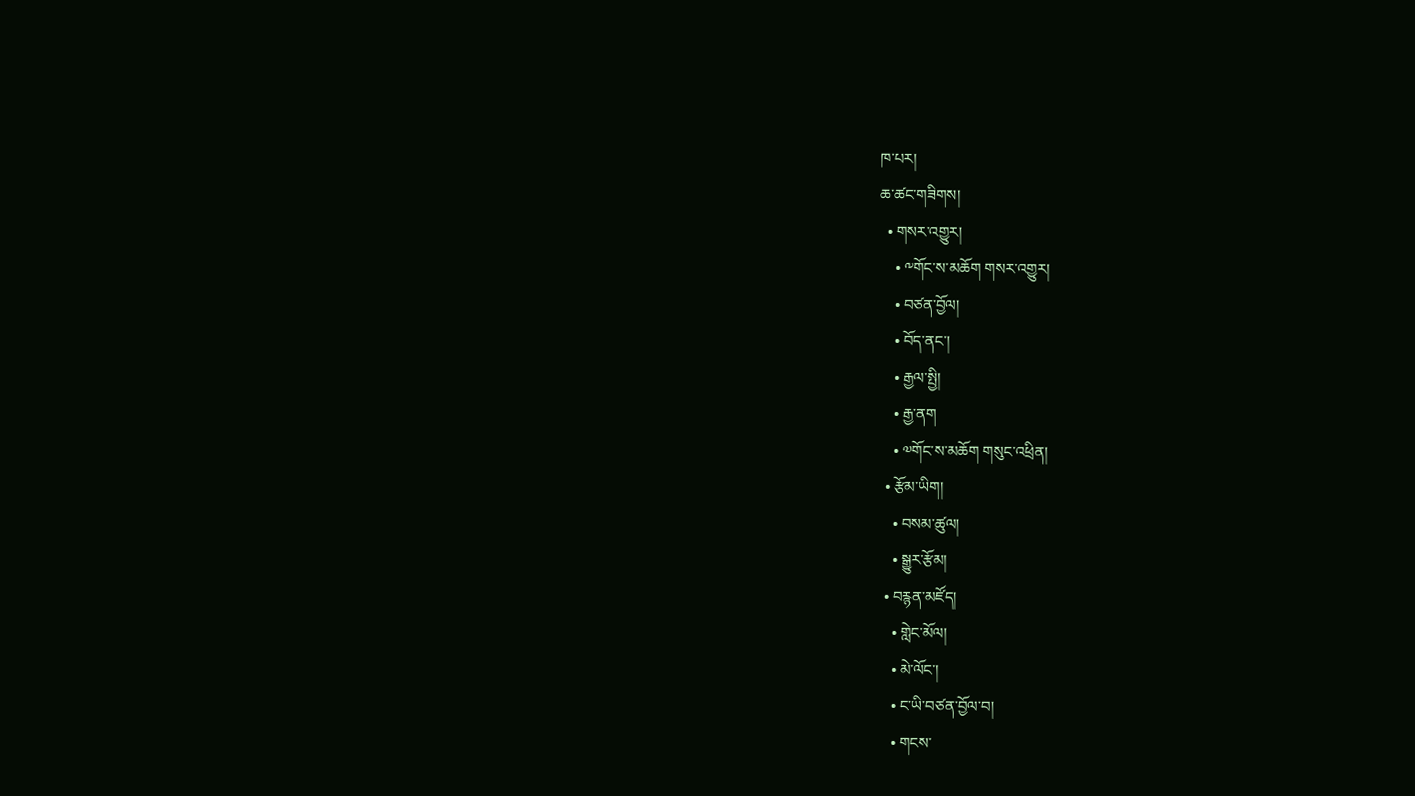ཁ་པར།
ཆ་ཚང་གཟིགས།
  • གསར་འགྱུར།
    • ༸གོང་ས་མཆོག གསར་འགྱུར།
    • བཙན་བྱོལ།
    • བོད་ནང་།
    • རྒྱལ་སྤྱི།
    • རྒྱ་ནག
    • ༧གོང་ས་མཆོག གསུང་འཕྲིན།
  • རྩོམ་ཡིག།
    • བསམ་ཚུལ།
    • སྒྱུར་རྩོམ།
  • བརྙན་མཛོད།
    • གླེང་མོལ།
    • མེ་ལོང་།
    • ང་ཡི་བཙན་བྱོལ་བ།
    • གངས་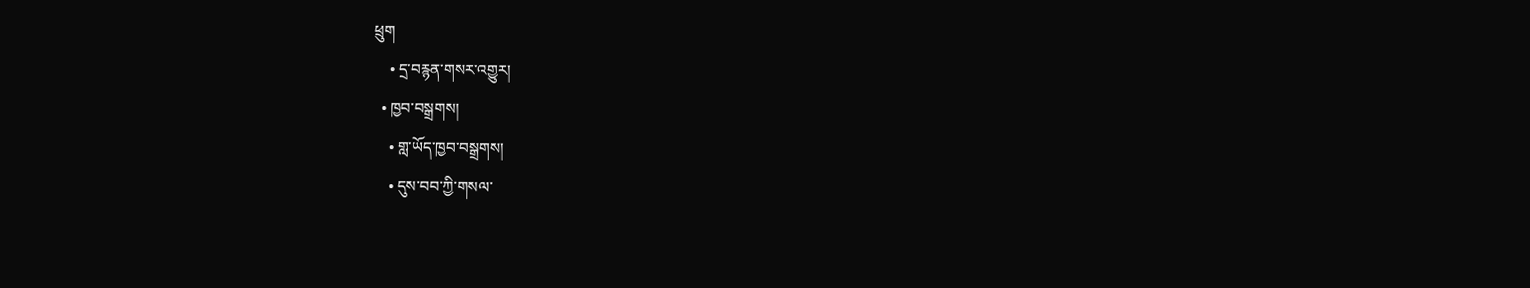ཕྲུག
    • དྲ་བརྙན་གསར་འགྱུར།
  • ཁྱབ་བསྒྲགས།
    • གླ་ཡོད་ཁྱབ་བསྒྲགས།
    • དུས་བབ་ཀྱི་གསལ་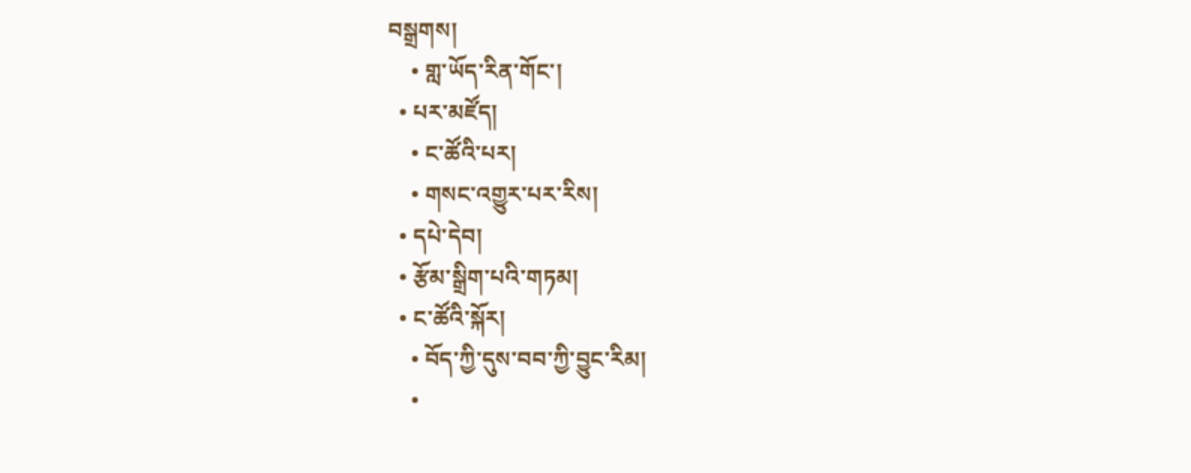བསྒྲགས།
    • གླ་ཡོད་རིན་གོང་།
  • པར་མཛོད།
    • ང་ཚོའི་པར།
    • གསང་འགྱུར་པར་རིས།
  • དཔེ་དེབ།
  • རྩོམ་སྒྲིག་པའི་གཏམ།
  • ང་ཚོའི་སྐོར།
    • བོད་ཀྱི་དུས་བབ་ཀྱི་བྱུང་རིམ།
    •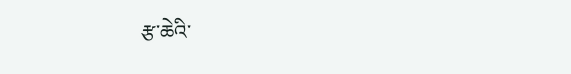རྩ་ཆེའི་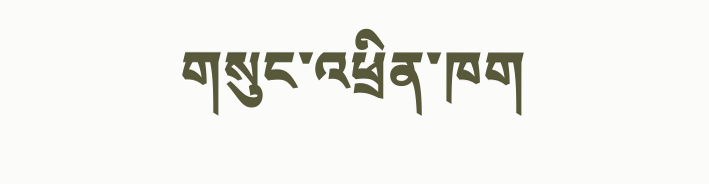གསུང་འཕྲིན་ཁག